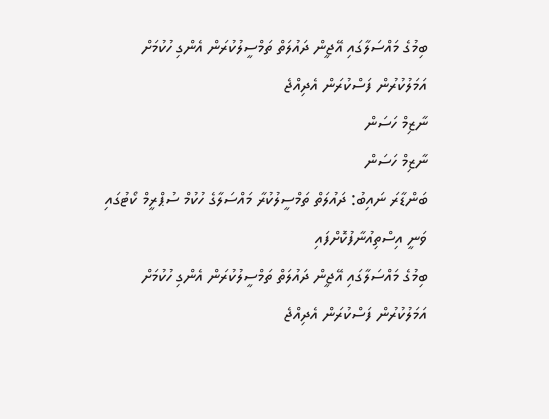ބިމުގެ މައްސަލާގައި އޭޖީން ދައުލަތް ތަމްސީލުކުރަން އެންގި ހުކުމަށް އަމަލުކުރުން ފަސްކުރަން އެދިއްޖެ
ނާޒިމް ހަސަން
ނާޒިމް ހަސަން
ބަންޑާރަ ނައިބު: ދައުލަތް ތަމްސީލުކުރާ މައްސަލާގެ ހުކުމް ސުޕްރީމް ކޯޓުގައި ވަނީ އިސްތިއުނާފުކޮށްފައި
ބިމުގެ މައްސަލާގައި އޭޖީން ދައުލަތް ތަމްސީލުކުރަން އެންގި ހުކުމަށް އަމަލުކުރުން ފަސްކުރަން އެދިއްޖެ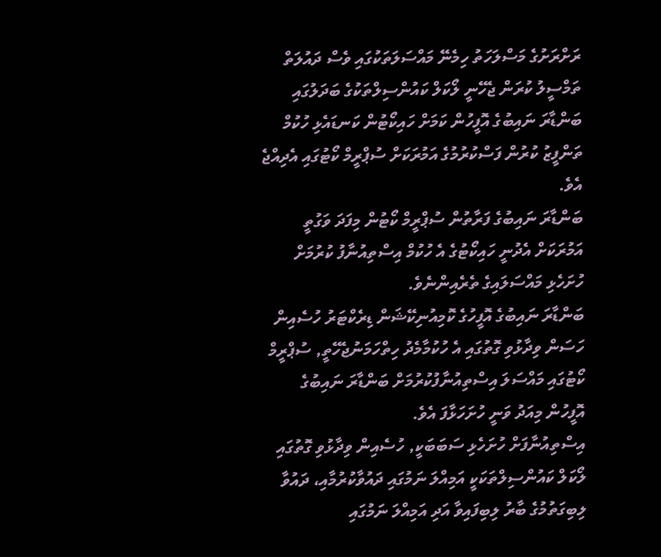ރަށްރަށުގެ މަސްލަހަތު ހިމެނޭ މައްސަލަތަކުގައި ވެސް ދައުލަތް ތަމްސީލު ކުރަން ޖެހޭނީ ލޯކަލް ކައުންސިލްތަކުގެ ބަދަލުގައި ބަންޑާރަ ނައިބުގެ އޮފީހުން ކަމަށް ހައިކޯޓުން ކަނޑައެޅި ހުކުމް ތަންފީޒު ކުރުން ފަސްކުރުމުގެ އަމުރަކަށް ސުޕްރީމް ކޯޓުގައި އެދިއްޖެ އެވެ.
ބަންޑާރަ ނައިބުގެ ފަރާތުން ސުޕްރީމް ކޯޓުން މިފަދަ ވަގުތީ އަމުރަކަށް އެދުނީ ހައިކޯޓުގެ އެ ހުކުމް އިސްތިއުނާފު ކުރުމަށް ހުށަހެޅި މައްސަލައިގެ ތެރެއިންނެވެ.
ބަންޑާރަ ނައިބުގެ އޮފީހުގެ ކޮމިއުނިކޭޝަން ޑިރެކްޓަރު ހުސެއިން ހަސަން ވިދާޅުވި ގޮތުގައި އެ ހުކުމާމެދު ހިތްހަމަނުޖެހޭތީ, ސުޕްރީމް ކޯޓުގައި މައްސަލަ އިސްތިއުނާފުކުރުމަށް ބަންޑާރަ ނައިބުގެ އޮފީހުން މިއަދު ވަނީ ހުށަހަޅާފަ އެވެ.
އިސްތިއުނާފަށް ހުށަހެޅި ސަބަބަކީ, ހުސެއިން ވިދާޅުވި ގޮތުގައި ލޯކަލް ކައުންސިލްތަކަކީ އަމިއްލަ ނަމުގައި ދައުވާކުރުމާއި، ދައުވާ ލިބިގަތުމުގެ ބާރު ލިބިފައިވާ އަދި އަމިއްލަ ނަމުގައި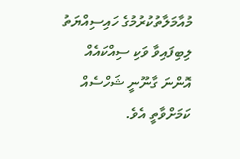މުއާމަލާތުކުރުމުގެ ހައިސިއްޔަތު ލިބިފައިވާ ވަކި ސިއްކައެއް އޮންނަ ގާނޫނީ ޝަހްސެއް ކަމަށްވާތީ އެވެ.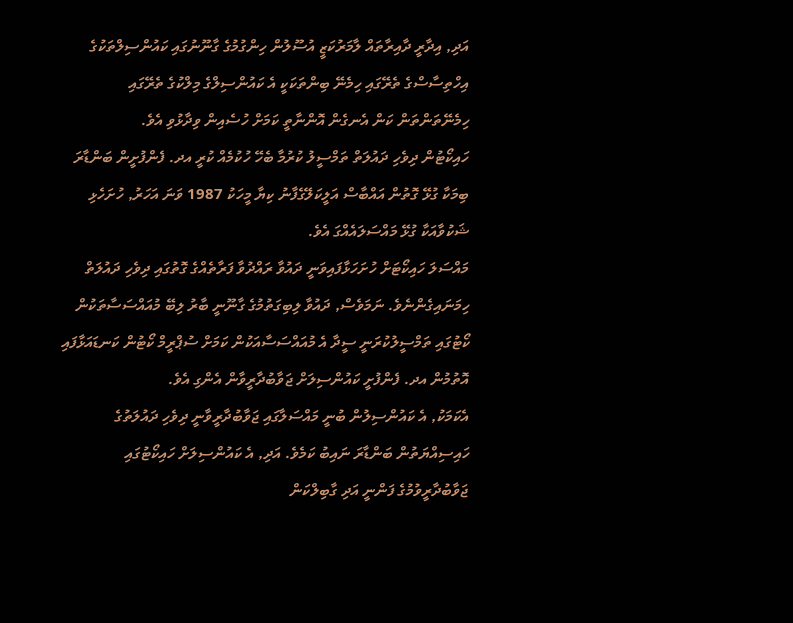އަދި, އިދާރީ ދާއިރާތައް ލާމަރުކަޒީ އުސޫލުން ހިންގުމުގެ ގާނޫނުގައި ކައުންސިލްތަކުގެ އިހްތިސާސްގެ ތެރޭގައި ހިމެނޭ ބިންތަކަކީ އެ ކައުންސިލްގެ މިލްކުގެ ތެރޭގައި ހިމެނޭތަންތަން ކަން އެނގެން އޮންނާތީ ކަމަށް ހުސެއިން ވިދާޅުވި އެވެ.
ހައިކޯޓުން ދިވެހި ދައުލަތް ތަމްސީލު ކުރުމާ ބެހޭ ހުކުމެއް ކުރީ އދ. ފެންފުށީން ބަންޑާރަ ބިމަކާ ގުޅޭ ގޮތުން އައްބާސް އަލީކަލޭގެފާނު ކިޔާ މީހަކު 1987 ވަނަ އަހަރު, ހުށަހެޅި ޝަކުވާއަކާ ގުޅޭ މައްސަލައެއްގަ އެވެ.
މައްސަލަ ހައިކޯޓަށް ހުށަހަޅާފައިވަނީ ދައުވާ ރައްދުވާ ފަރާތެއްގެ ގޮތުގައި ދިވެހި ދައުލަތް ހިމަނައިގެންނެވެ. ނަމަވެސް, ދައުވާ ލިބިގަތުމުގެ ގާނޫނީ ބާރު ލިބޭ މުއައްސަސާތަކުން ކޯޓުގައި ތަމްސީލުކުރަނީ ސީދާ އެ މުއައްސަސާއަކުން ކަމަށް ސުޕްރީމް ކޯޓުން ކަނޑައަޅާފައި އޮތުމުން އދ. ފެންފުށީ ކައުންސިލަށް ޖަވާބުދާރީވާން އެންގި އެވެ.
އެކަމަކު, އެ ކައުންސިލުން ބުނީ މައްސަލާގައި ޖަވާބުދާރީވާނީ ދިވެހި ދައުލަތުގެ ހައިސިއްޔަތުން ބަންޑާރަ ނައިބު ކަމެވެ. އަދި, އެ ކައުންސިލަށް ހައިކޯޓުގައި ޖަވާބުދާރީވުމުގެ ފަންނީ އަދި ގާބިލްކަން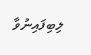ލިބިފައިނުވާ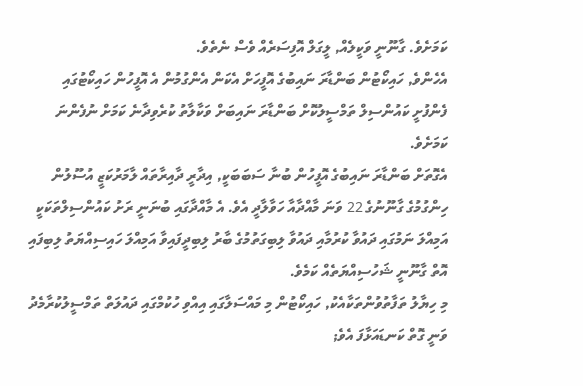ކަމަށެވެ. ގާނޫނީ ވަކީލެއް, ލީގަލް އޮފިސަރެއް ވެސް ނެތެވެ.
އެހެންވެ, ހައިކޯޓުން ބަންޑާރަ ނައިބުގެ އޮފީހަށް އެކަން އެންގުމުން އެ އޮފީހުން ހައިކޯޓުގައި ފެންފުށީ ކައުންސިލް ތަމްސީލުކޮށް ބަންޑާރަ ނައިބަށް ވަކާލާތު ކުރެވިދާނެ ކަމަށް ނުފެންނަ ކަމަށެވެ.
އެގޮތަށް ބަންޑާރަ ނައިބުގެ އޮފީހުން ބުނާ ސަބަބަކީ, އިދާރީ ދާއިރާތައް ލާމަރުކަޒީ އުސޫލުން ހިންގުމުގެ ގާނޫނުގެ 22 ވަނަ މާއްދާއާ ހަވާލާދީ އެވެ. އެ މާއްދާގައި ބުނަނީ ރަށު ކައުންސިލްތަކަކީ އަމިއްލަ ނަމުގައި ދައުވާ ކުރުމާއި ދައުވާ ލިބިގަތުމުގެ ބާރު ލިބިދީފައިވާ އަމިއްލަ ހައިސިއްޔަތު ލިބިފައި އޮތް ގާނޫނީ ޝަހުސިއްޔަތެއް ކަމެވެ.
މި ހިޔާލު ތަފާތުވުންތަކާއެކު, ހައިކޯޓުން މި މައްސަލާގައި އިއްވި ހުކުމްގައި ދައުލަތް ތަމްސީލުކުރާމެދު ވަނީ ގޮތް ކަނޑައަޅާފަ އެވެ;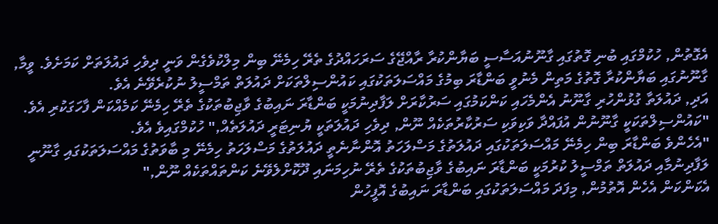އެގޮތުން, ހުކުމްގައި ބުނި ގޮތުގައި ގާނޫނުއަސާސީ ބަޔާންކުރާ ރާއްޖޭގެ ސަރަހައްދުގެ ތެރޭ ހިމެނޭ ބިން މިލްކުވެގެން ވަނީ ދިވެހި ދައުލަތަށް ކަމަށެވެ. ވީމާ, ގާނޫނުގައި ބަޔާންކުރާ ގޮތުގެ މަތިން މެނުވީ ބަންޑާރަ ބިމުގެ މައްސަލަތަކުގައި ކައުންސިލްތަކަށް ދައުލަތް ތަމްސީލު ނުކުރެވޭނެ އެވެ.
އަދި, ދައުލަތާ ގުޅުންހުރި ގާނޫނު އެންމެހައި ކަންކަމުގައި ސަރުކާރަށް ލަފާދިނުމަކީ ބަންޑާރަ ނައިބުގެ ވާޖިބުތަކުގެ ތެރޭ ހިމެނޭ ކަމެއްކަން ފާހަގަކުރި އެވެ.
"ކައުންސިލްތަކަކީ ގާނޫނުން އުފައްދާ ވަކިވަކި ސަރުކާރުތަކެއް ނޫން, ދިވެހި ދައުލަތަކީ ޔުނިޓަރީ ދައުލަތެއް," ހުކުމްގައިވެ އެވެ.
"އެހެންވެ ބަންޑާރަ ބިން ހިމެނޭ މައްސަލަތަކުގައި ދައުލަތުގެ މަސްލަހަތު އޮންނާނެތީ ދައުލަތުގެ މަސްލަހަތު ހިމެނޭ މި ބާވަތުގެ މައްސަލަތަކުގައި ގާނޫނީ ލަފާދިނުމާއި ދައުލަތް ތަމްސީލު ކުރުމަކީ ބަންޑާރަ ނައިބުގެ ވާޖިބުތަކުގެ ތެރޭ ނުހިމަނައި ދޫކޮށްލެވޭނެ ކަންތައްތަކެއް ނޫން,"
އެކަންކަން އެހެން އޮތުމުން, މިފަދަ މައްސަލަތަކުގައި ބަންޑާރަ ނައިބުގެ އޮފީހުން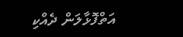އަތްފޮޅާލަން ދެއްކި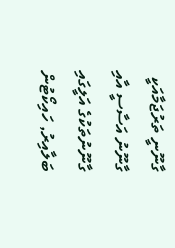ގާނޫނީ ތަރުޖަމާއަކީ ގާނޫނު އަސާސީ އާއި ގާނޫނުތަކުގެ އަލީގައި ބަލާއިރު, ހައިކޯޓުން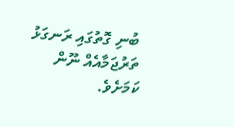ބުނި ގޮތުގައި ރަނގަޅު ތަރުޖަމާއެއް ނޫން ކަމަށެވެ.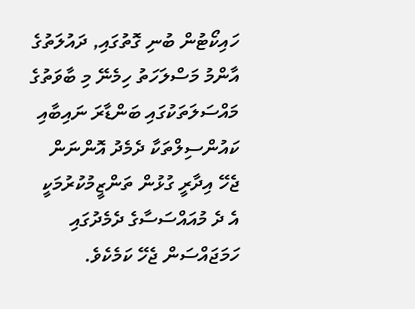ހައިކޯޓުން ބުނި ގޮތުގައި, ދައުލަތުގެ އާންމު މަސްލަހަތު ހިމެނޭ މި ބާވަތުގެ މައްސަލަތަކުގައި ބަންޑާރަ ނައިބާއި ކައުންސިލްތަކާ ދެމެދު އޮންނަން ޖެހޭ އިދާރީ ގުޅުން ތަންޒީމުކުރުމަކީ އެ ދެ މުއައްސަސާގެ ދެމެދުގައި ހަމަޖައްސަން ޖެހޭ ކަމެކެވެ.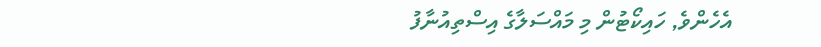އެހެންވެ, ހައިކޯޓުން މި މައްސަލާގެ އިސްތިއުނާފު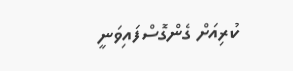ކުރިއަށް ގެންގޮސްފައިވަނީ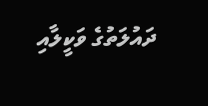ދައުލަތުގެ ވަކީލާއި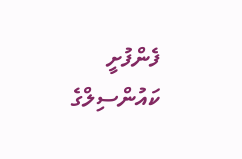ފެންފުށީ ކައުންސިލްގެ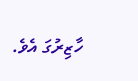ހާޒިރުގަ އެވެ.